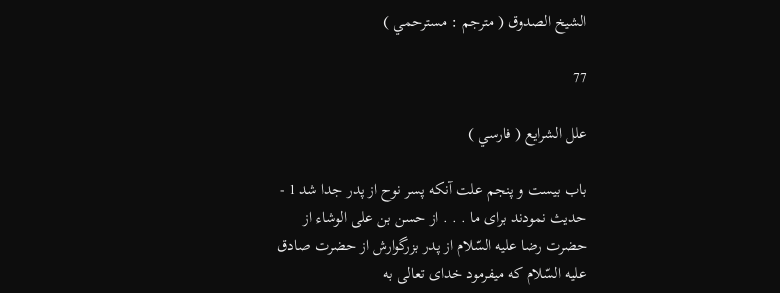الشيخ الصدوق ( مترجم : مسترحمي )

77

علل الشرايع ( فارسي )

باب بيست و پنجم علت آنكه پسر نوح از پدر جدا شد 1 - حديث نمودند براى ما . . . از حسن بن على الوشاء از حضرت رضا عليه السّلام از پدر بزرگوارش از حضرت صادق عليه السّلام كه ميفرمود خداى تعالى به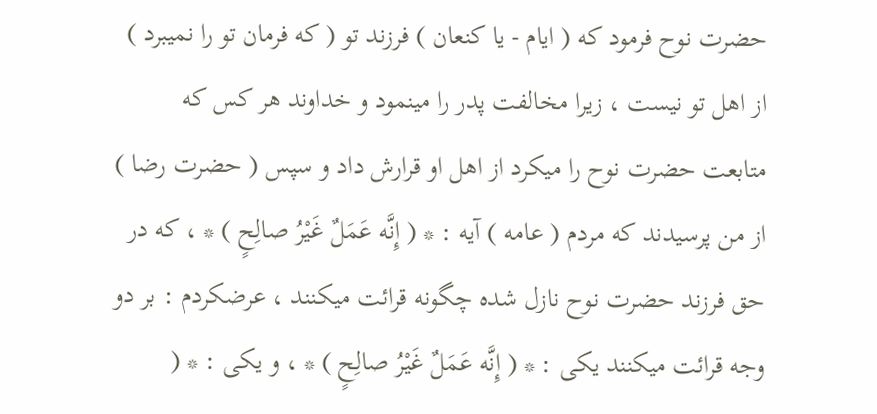حضرت نوح فرمود كه ( ايام - يا كنعان ) فرزند تو ( كه فرمان تو را نميبرد ) از اهل تو نيست ، زيرا مخالفت پدر را مينمود و خداوند هر كس كه متابعت حضرت نوح را ميكرد از اهل او قرارش داد و سپس ( حضرت رضا ) از من پرسيدند كه مردم ( عامه ) آيه : * ( إِنَّه عَمَلٌ غَيْرُ صالِحٍ ) * ، كه در حق فرزند حضرت نوح نازل شده چگونه قرائت ميكنند ، عرضكردم : بر دو وجه قرائت ميكنند يكى : * ( إِنَّه عَمَلٌ غَيْرُ صالِحٍ ) * ، و يكى : * (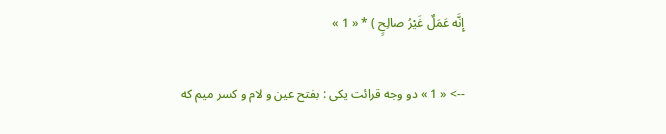إِنَّه عَمَلٌ غَيْرُ صالِحٍ ) * « 1 »

--> « 1 » دو وجه قرائت يكى : بفتح عين و لام و كسر ميم كه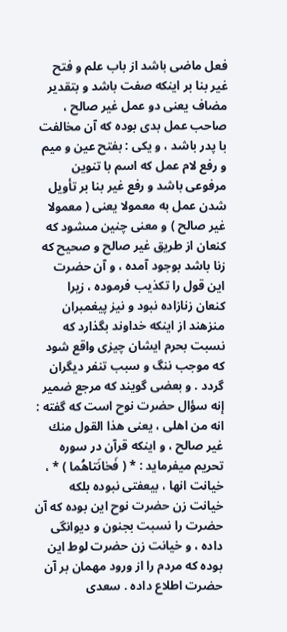فعل ماضى باشد از باب علم و فتح غير بنا بر اينكه صفت باشد و بتقدير مضاف يعنى دو عمل غير صالح ، صاحب عمل بدى بوده كه آن مخالفت با پدر باشد ، و يكى : بفتح عين و ميم و رفع لام عمل كه اسم با تنوين مرفوعى باشد و رفع غير بنا بر تأويل شدن عمل به معمولا يعنى ( معمولا غير صالح ) و معنى چنين مىشود كه كنعان از طريق غير صالح و صحيح كه زنا باشد بوجود آمده ، و آن حضرت اين قول را تكذيب فرموده ، زيرا كنعان زنازاده نبود و نيز پيغمبران منزهند از اينكه خداوند بگذارد كه نسبت بحرم ايشان چيزى واقع شود كه موجب ننگ و سبب تنفر ديگران گردد . و بعضى گويند كه مرجع ضمير إنه سؤال حضرت نوح است كه گفته : انه من اهلى ، يعنى هذا القول منك غير صالح ، و اينكه قرآن در سوره تحريم ميفرمايد : * ( فَخانَتاهُما ) * ، خيانت انها ، بيعفتى نبوده بلكه خيانت زن حضرت نوح اين بوده كه آن حضرت را نسبت بجنون و ديوانگى داده ، و خيانت زن حضرت لوط اين بوده كه مردم را از ورود مهمان بر آن حضرت اطلاع داده . سعدى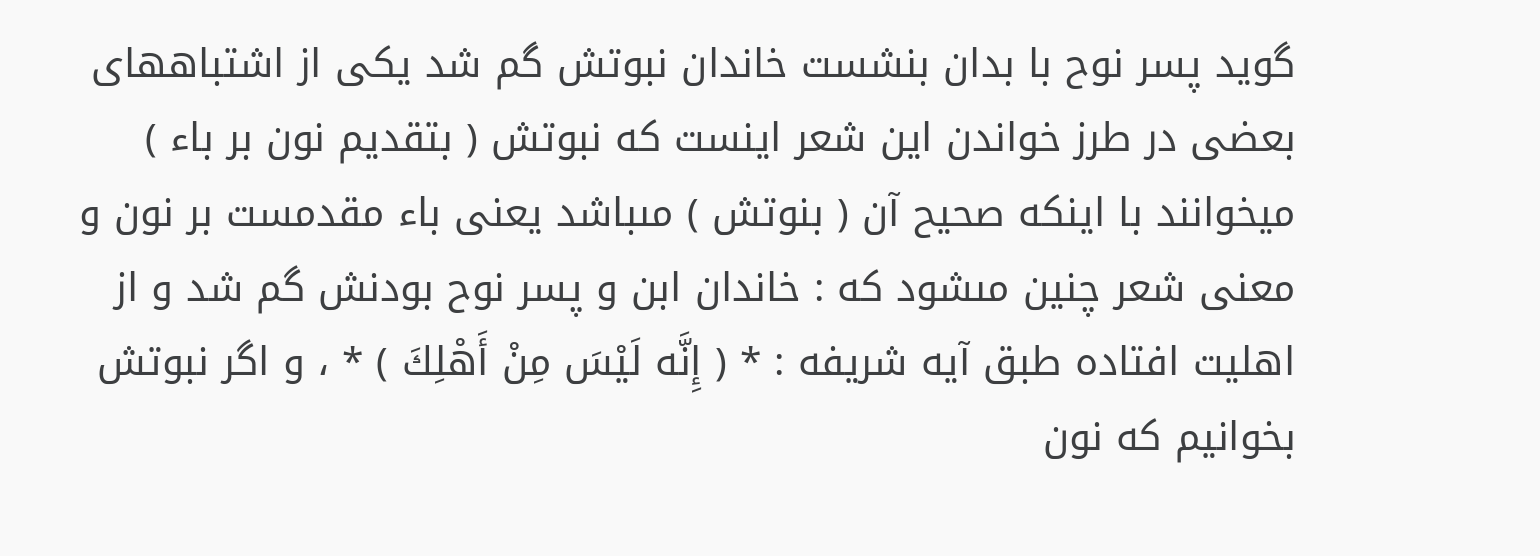گويد پسر نوح با بدان بنشست خاندان نبوتش گم شد يكى از اشتباههاى بعضى در طرز خواندن اين شعر اينست كه نبوتش ( بتقديم نون بر باء ) ميخوانند با اينكه صحيح آن ( بنوتش ) مىباشد يعنى باء مقدمست بر نون و معنى شعر چنين مىشود كه : خاندان ابن و پسر نوح بودنش گم شد و از اهليت افتاده طبق آيه شريفه : * ( إِنَّه لَيْسَ مِنْ أَهْلِكَ ) * ، و اگر نبوتش بخوانيم كه نون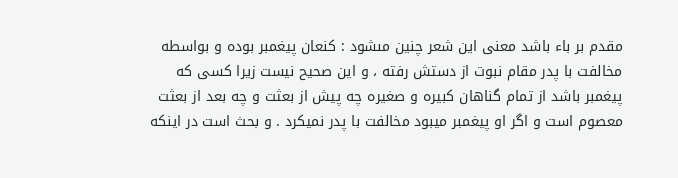مقدم بر باء باشد معنى اين شعر چنين مىشود : كنعان پيغمبر بوده و بواسطه مخالفت با پدر مقام نبوت از دستش رفته ، و اين صحيح نيست زيرا كسى كه پيغمبر باشد از تمام گناهان كبيره و صغيره چه پيش از بعثت و چه بعد از بعثت معصوم است و اگر او پيغمبر ميبود مخالفت با پدر نميكرد . و بحث است در اينكه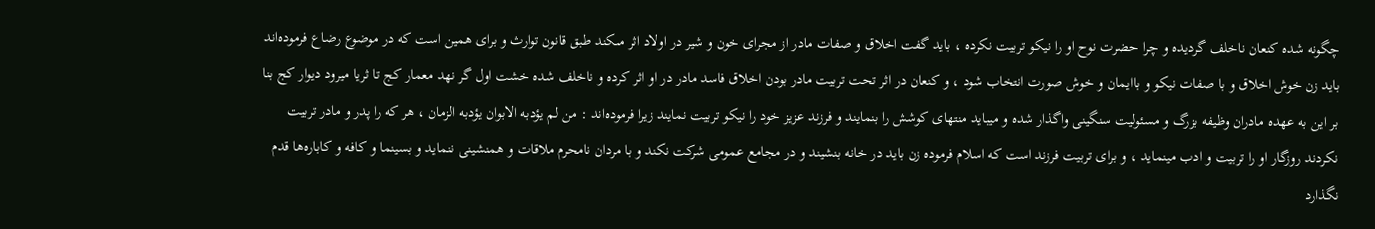چگونه شده كنعان ناخلف گرديده و چرا حضرت نوح او را نيكو تربيت نكرده ، بايد گفت اخلاق و صفات مادر از مجراى خون و شير در اولاد اثر مىكند طبق قانون توارث و براى همين است كه در موضوع رضاع فرموده‌اند بايد زن خوش اخلاق و با صفات نيكو و باايمان و خوش صورت انتخاب شود ، و كنعان در اثر تحت تربيت مادر بودن اخلاق فاسد مادر در او اثر كرده و ناخلف شده خشت اول گر نهد معمار كج تا ثريا ميرود ديوار كج بنا بر اين به عهده مادران وظيفه بزرگ و مسئوليت سنگينى واگذار شده و ميبايد منتهاى كوشش را بنمايند و فرزند عزيز خود را نيكو تربيت نمايند زيرا فرموده‌اند : من لم يؤدبه الابوان يؤدبه الزمان ، هر كه را پدر و مادر تربيت نكردند روزگار او را تربيت و ادب مينمايد ، و براى تربيت فرزند است كه اسلام فرموده زن بايد در خانه بنشيند و در مجامع عمومى شركت نكند و با مردان نامحرم ملاقات و همنشينى ننمايد و بسينما و كافه و كاباره‌ها قدم نگذارد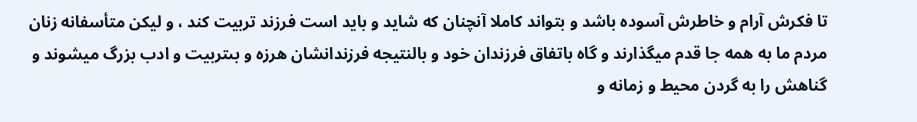تا فكرش آرام و خاطرش آسوده باشد و بتواند كاملا آنچنان كه شايد و بايد است فرزند تربيت كند ، و ليكن متأسفانه زنان مردم ما به همه جا قدم ميگذارند و گاه باتفاق فرزندان خود و بالنتيجه فرزندانشان هرزه و بىتربيت و ادب بزرگ ميشوند و گناهش را به گردن محيط و زمانه و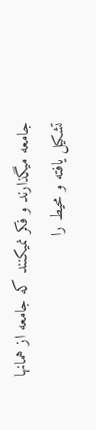جامعه ميگذارند و فكر نميكنند كه جامعه از همانها تشكيل يافته و محيط را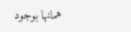همانها بوجود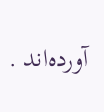آورده‌اند .